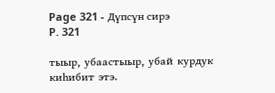Page 321 - Дүпсүн сирэ
P. 321

тыыр,  убаастыыр,  убай  курдук  киһибит  этэ.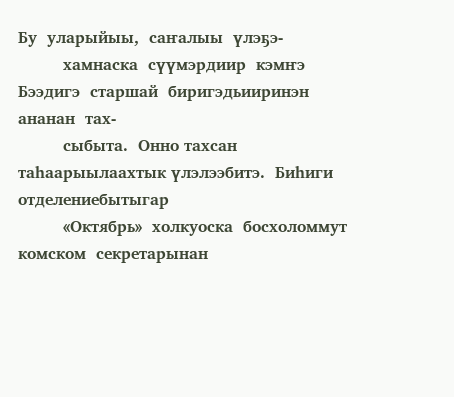Бу  уларыйыы,  саҥалыы  үлэҕэ-
         хамнаска  сүүмэрдиир  кэмҥэ  Бээдигэ  старшай  биригэдьииринэн  ананан  тах-
         сыбыта.  Онно тахсан таһаарыылаахтык үлэлээбитэ.  Биһиги отделениебытыгар
         «Октябрь»  холкуоска  босхоломмут  комском  секретарынан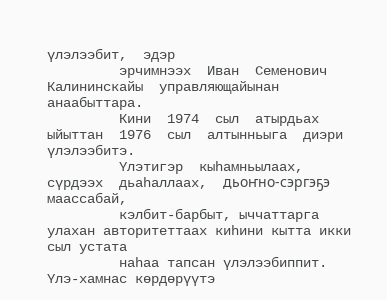үлэлээбит,  эдэр
         эрчимнээх  Иван  Семенович  Калининскайы  управляющайынан  анаабыттара.
         Кини  1974  сыл  атырдьах  ыйыттан  1976  сыл  алтынньыга  диэри  үлэлээбитэ.
         Үлэтигэр  кыһамньылаах,  сүрдээх  дьаһаллаах,  дьоҥно-сэргэҕэ  маассабай,
         кэлбит-барбыт, ыччаттарга улахан авторитеттаах киһини кытта икки сыл устата
         наһаа тапсан үлэлээбиппит.  Үлэ-хамнас көрдөрүүтэ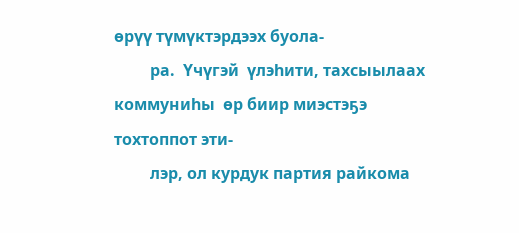өрүү түмүктэрдээх буола-
         ра.  Үчүгэй  үлэһити, тахсыылаах коммуниһы  өр биир миэстэҕэ тохтоппот эти-
         лэр, ол курдук партия райкома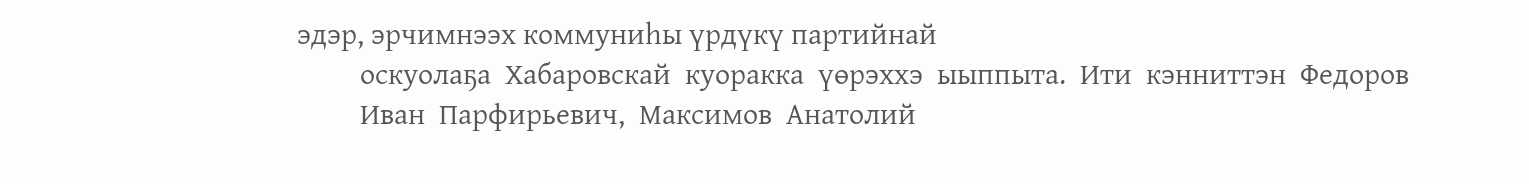эдэр, эрчимнээх коммуниһы үрдүкү партийнай
         оскуолаҕа  Хабаровскай  куоракка  үөрэххэ  ыыппыта.  Ити  кэнниттэн  Федоров
         Иван  Парфирьевич,  Максимов  Анатолий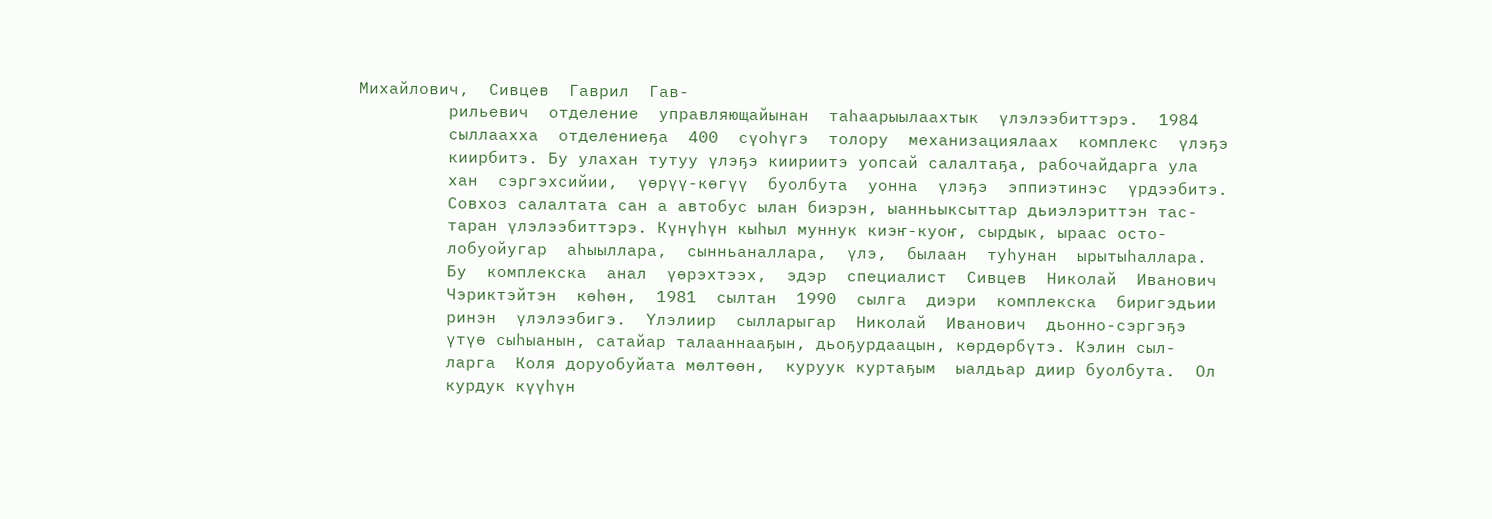Михайлович,  Сивцев  Гаврил  Гав-
         рильевич  отделение  управляющайынан  таһаарыылаахтык  үлэлээбиттэрэ.  1984
         сыллаахха  отделениеҕа  400  сүоһүгэ  толору  механизациялаах  комплекс  үлэҕэ
         киирбитэ. Бу улахан тутуу үлэҕэ киириитэ уопсай салалтаҕа, рабочайдарга ула
         хан  сэргэхсийии,  үөрүү-көгүү  буолбута  уонна  үлэҕэ  эппиэтинэс  үрдээбитэ.
         Совхоз салалтата сан а автобус ылан биэрэн, ыанньыксыттар дьиэлэриттэн тас-
         таран үлэлээбиттэрэ. Күнүһүн кыһыл муннук киэҥ-куоҥ, сырдык, ыраас осто-
         лобуойугар  аһыыллара,  сынньаналлара,  үлэ,  былаан  туһунан  ырытыһаллара.
         Бу  комплекска  анал  үөрэхтээх,  эдэр  специалист  Сивцев  Николай  Иванович
         Чэриктэйтэн  көһөн,  1981  сылтан  1990  сылга  диэри  комплекска  биригэдьии
         ринэн  үлэлээбигэ.  Үлэлиир  сылларыгар  Николай  Иванович  дьонно-сэргэҕэ
         үтүө сыһыанын, сатайар талааннааҕын, дьоҕурдаацын, көрдөрбүтэ. Кэлин сыл-
         ларга  Коля доруобуйата мөлтөөн,  куруук куртаҕым  ыалдьар диир буолбута.  Ол
         курдук күүһүн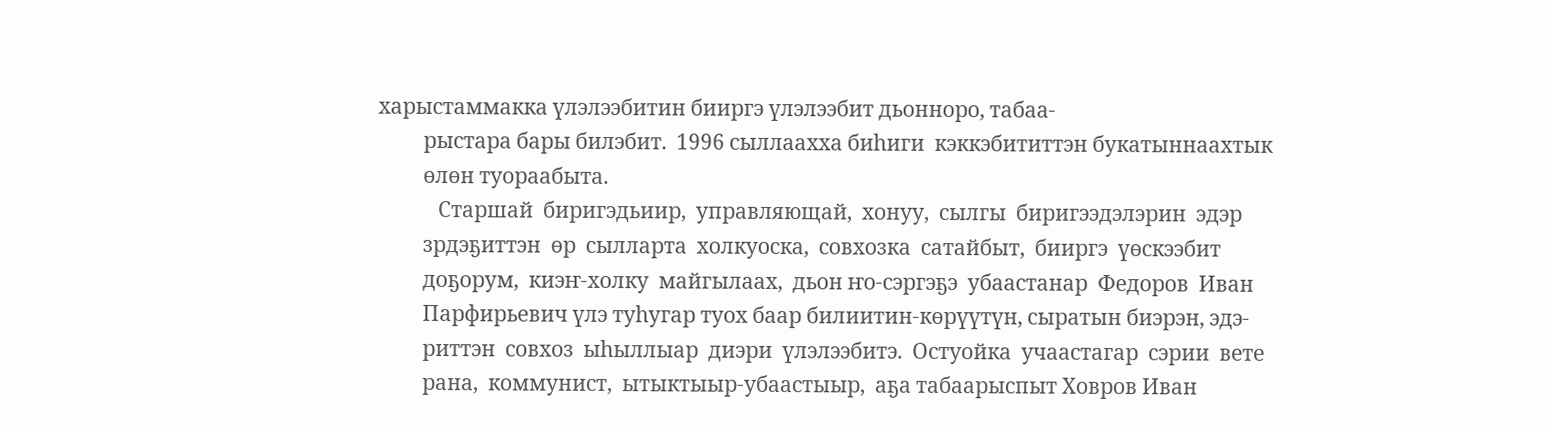харыстаммакка үлэлээбитин бииргэ үлэлээбит дьонноро, табаа-
         рыстара бары билэбит.  1996 сыллаахха биһиги  кэккэбититтэн букатыннаахтык
         өлөн туораабыта.
            Старшай  биригэдьиир,  управляющай,  хонуу,  сылгы  биригээдэлэрин  эдэр
         зрдэҕиттэн  өр  сылларта  холкуоска,  совхозка  сатайбыт,  бииргэ  үөскээбит
         доҕорум,  киэҥ-холку  майгылаах,  дьон ҥо-сэргэҕэ  убаастанар  Федоров  Иван
         Парфирьевич үлэ туһугар туох баар билиитин-көрүүтүн, сыратын биэрэн, эдэ-
         риттэн  совхоз  ыһыллыар  диэри  үлэлээбитэ.  Остуойка  учаастагар  сэрии  вете
         рана,  коммунист,  ытыктыыр-убаастыыр,  аҕа табаарыспыт Ховров Иван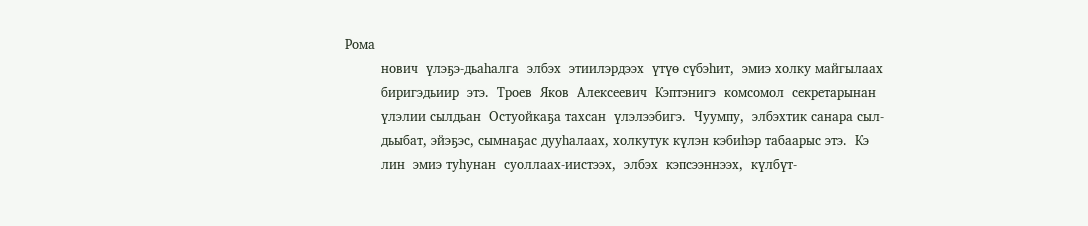Рома
         нович  үлэҕэ-дьаһалга  элбэх  этиилэрдээх  үтүө сүбэһит,  эмиэ холку майгылаах
         биригэдьиир  этэ.  Троев  Яков  Алексеевич  Кэптэнигэ  комсомол  секретарынан
         үлэлии сылдьан  Остуойкаҕа тахсан  үлэлээбигэ.  Чуумпу,  элбэхтик санара сыл-
         дьыбат, эйэҕэс, сымнаҕас дууһалаах, холкутук күлэн кэбиһэр табаарыс этэ.  Кэ
         лин  эмиэ туһунан  суоллаах-иистээх,  элбэх  кэпсээннээх,  күлбүт-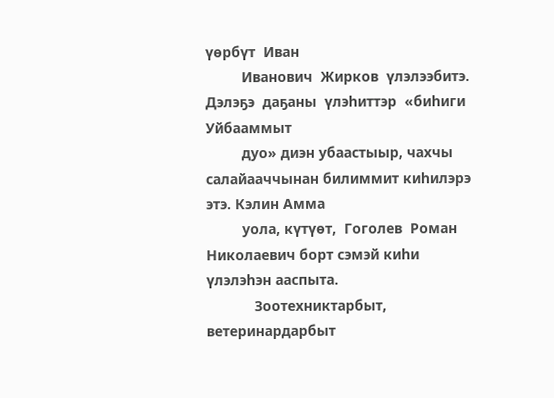үөрбүт  Иван
         Иванович  Жирков  үлэлээбитэ.  Дэлэҕэ  даҕаны  үлэһиттэр  «биһиги  Уйбааммыт
         дуо» диэн убаастыыр, чахчы салайааччынан билиммит киһилэрэ этэ. Кэлин Амма
         уола, күтүөт,  Гоголев  Роман  Николаевич борт сэмэй киһи үлэлэһэн ааспыта.
            Зоотехниктарбыт,  ветеринардарбыт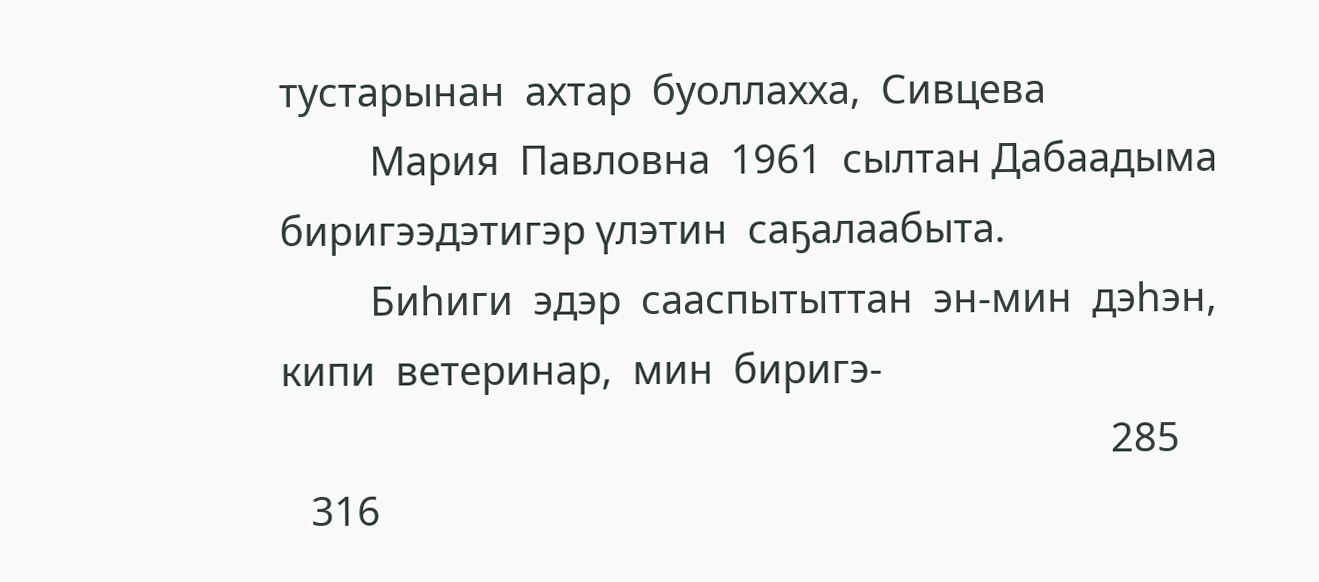тустарынан  ахтар  буоллахха,  Сивцева
         Мария  Павловна  1961  сылтан Дабаадыма  биригээдэтигэр үлэтин  саҕалаабыта.
         Биһиги  эдэр  сааспытыттан  эн-мин  дэһэн,  кипи  ветеринар,  мин  биригэ-
                                                                                   285
   316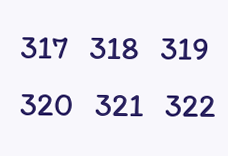317   318   319   320   321   322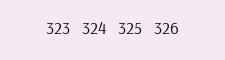323   324   325   326